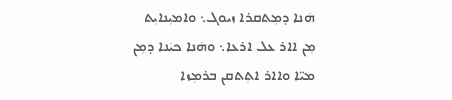ܗܿܢܐ ܕܡܼܬܩܪܐ ܙܝܘܓ܆ ܘܐܡܝܼܢܐܝܼܬ ܡܼܢ ܐܐܪ ܥܠ ܐܪܥܐ܆ ܘܗܿܢܐ ܟܝܿܢܐ ܕܡܼܢ ܡܝ̈ܐ ܘܐܐܪ ܐܬܼܬܩܢ ܒܪܡܼܙܐ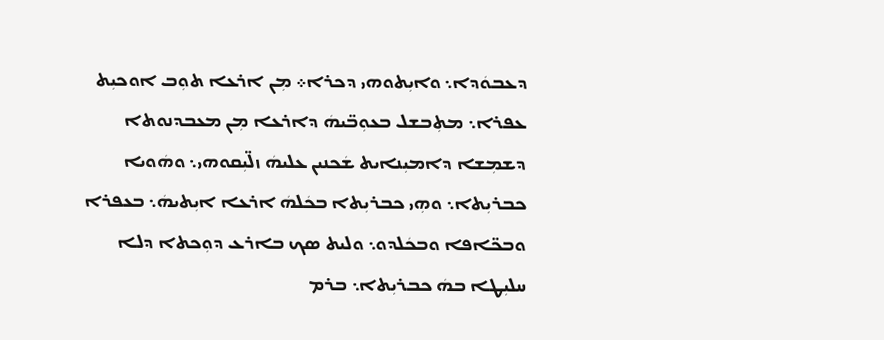ܕܥܒܘܿܕܐ܆ ܘܐܝܼܬܘܗܝ ܕܟܪܐ܀ ܡܼܢ ܐܪܥܐ ܬܘܼܒ ܐܘܟܝܼܬ ܥܦܪܐ܆ ܡܬܼܒܫܠ ܒܥܘܼܒ̈ܝܗܿ ܕܐܪܥܐ ܡܼܢ ܡܥܒܕܢܘܬܐ ܕܫܡܼܫܐ ܕܐܡܝܼܢܐܝܬ ܫܿܟܢܝܢ ܥܠܝܗܿ ܙܠ̈ܝܼܩܘܗܝ܆ ܘܗܿܘܝܐ ܟܒܪܝܼܬܐ܆ ܘܗܼܝ ܟܒܪܝܼܬܐ ܒܟܿܠܗܿ ܐܪܥܐ ܐܝܼܬܝܗܿ܆ ܒܥܦܪܐ ܘܒܟ̈ܐܦܐ ܘܒܟܿܠܕܘ܆ ܘܠܝܬ ܣܟ ܒܐܪܥ ܕܘܼܟܬܐ ܕܠܐ ܚܠܝܼܛܐ ܒܗܿ ܟܒܪܝܼܬܐ܆ ܒܪܡ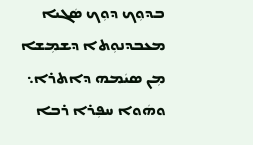ܒܕܘܼܟ ܕܘܼܟ ܣܿܓܝܐ ܡܥܒܕܢܘܼܬܐ ܕܫܡܼܫܐ ܡܼܢ ܣܝܿܡܗ ܕܐܬܪܐ܆ ܘܗܿܘܐ ܚܦܼܪܐ ܪܒܐ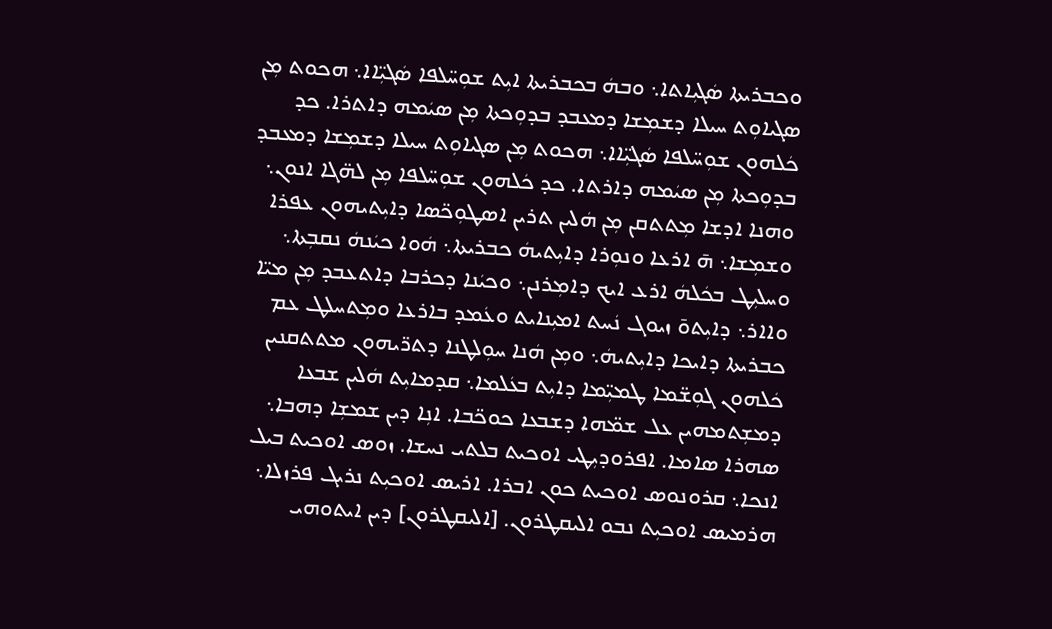ܘܟܒܪܝܬܐ ܣܿܓܝܼܐܬܐ܆ ܘܒܗܿ ܒܟܒܪܝܬܐ ܐܝܼܬ ܫܘܼܚ̈ܠܦܐ ܣܿܓܝܼ̈ܐܐ܆ ܗܟܘܬ ܡܼܢ ܣܓܝܐܘܼܬ ܚܝܠܐ ܕܫܡܼܫܐ ܕܡܥܒܕ ܒܕܘܼܟܬܐ ܡܼܢ ܣܝܿܡܗ ܕܐܬܪܐ. ܟܕ ܟܿܠܗܘܢ ܫܘܼܚ̈ܠܦܐ ܣܿܓܝܼ̈ܐܐ܆ ܗܟܘܬ ܡܼܢ ܣܓܝܐܘܼܬ ܚܝܠܐ ܕܫܡܼܫܐ ܕܡܥܒܕ ܒܕܘܼܟܬܐ ܡܼܢ ܣܝܿܡܗ ܕܐܪܬܐ. ܟܕ ܟܿܠܗܘܢ ܫܘܼܚ̈ܠܦܐ ܡܼܢ ܠܗ̈ܓܐ ܐܢܘܢ܆ ܘܗܢܐ ܐܕܫܐ ܡܼܬܬܩܢ ܡܼܢ ܗܿܠܝܢ ܬܪܝܢ ܐܣܛܘܼܟ̈ܣܐ ܕܐܝܼܬܝܗܘܢ ܥܦܪܐ ܘܫܡܼܫܐ܆ ܗ̄ ܐܪܥܐ ܘܢܘܼܪܐ ܕܐܝܼܬܝܗܿ ܟܒܪܝܬܐ܆ ܗܿܘܐ ܟܝܿܢܗܿ ܢܩܒܼܬܐ܆ ܘܚܠܝܼܛ ܒܟܿܠܗܿ ܐܪܥ ܐܝܟ ܕܐܡܼܪܢܢ܆ ܘܟܝܿܢܐ ܕܟܪܒܐ ܕܐܬܥܒܕ ܡܼܢ ܡܝ̈ܐ ܘܐܐܪ܆ ܕܐܝܼܬܘ̄ ܙܝܘܓ ܢܿܚܬ ܐܡܝܼܢܐܝܬ ܘܥܿܡܕ ܒܐܪܥܐ ܘܡܼܬܚܠܛ ܥܡ ܟܒܪܝܬܐ ܕܐܝܟܐ ܕܐܝܼܬܝܗܿ܆ ܘܡܼܢ ܗܿܢܐ ܚܘܼܠܛܢܐ ܕܬܪ̈ܝܗܘܢ ܡܬܬܩܢܝܢ ܟܿܠܗܘܢ ܓܘܼܫ̈ܡܐ ܛܡܝܼ̈ܡܐ ܕܐܝܼܬ ܒܥܿܠܡܐ܆ ܩܕܡܐܝܼܬ ܗܿܠܝܢ ܫܒܥܐ ܕܡܫܼܬܡܗܝܢ ܥܠ ܫܡ̈ܗܐ ܕܫܒܥܐ ܟܘܟ̈ܒܐ. ܐܢܼܐ ܕܝܢ ܫܡܫܼܐ ܕܗܒܐ܆ ܣܗܪܐ ܣܐܡܐ. ܐܦܪܘܕܝܼܛܝ ܐܘܟܝܬ ܒܠܬܝ ܢܚܫܐ. ܙܘܣ ܐܘܟܝܬ ܒܝܠ ܐܢܟܐ܆ ܩܪܘܢܘܣ ܐܘܟܝܬ ܟܘܢ ܐܒܪܐ. ܐܪܝܣ ܐܘܟܝܼܬ ܢܪܝܓ ܦܪܙܠܐ܆ ܗܪܡܝܣ ܐܘܟܝܼܬ ܢܒܘ ܐܠܝܩܛܪܘܢ. [ܐܠܝܩܛܪܘܢ] ܕܝܢ ܐܝܬܘܗܝ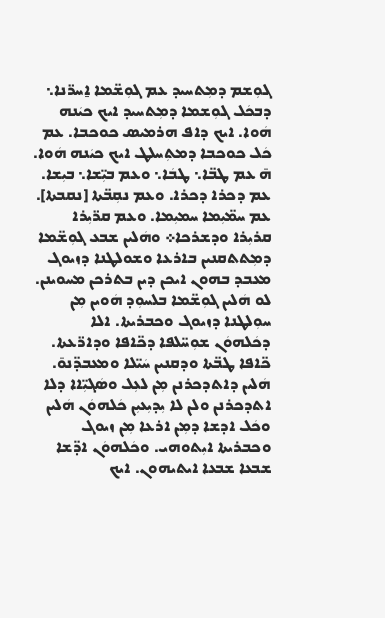ܓܘܼܫܡ ܕܡܼܬܚܝܕ ܥܡ ܓܘܼܫ̈ܡܐ ܐ̱ܚܪ̈ܢܐ܆ ܕܒܟܿܠ ܓܘܼܫܡܐ ܕܡܼܬܚܝܕ ܐܝܟ ܟܝܿܢܗ ܗܿܘܐ. ܐܝܟ ܕܐܦ ܗܪܡܝܣ ܟܘܟܒܐ. ܥܡ ܟܿܠ ܟܘܟܒܐ ܕܡܬܼܚܠܛ ܐܝܟ ܟܝܿܢܗ ܗܿܘܐ. ܗ̄ ܥܡ ܛܒ̈ܐ܆ ܛܒܿܐ܆ ܘܥܡ ܒܝܼ̈ܫܐ܆ ܒܝܼܫܐ. ܥܡ ܕܟܪܐ ܕܟܪܐ. ܘܥܡ ܢܩܼܒ̈ܬܐ [ܢܩܒܬܐ]. ܥܡ ܚܡ̈ܝܼܡܐ ܚܡܝܼܡܐ. ܘܥܡ ܩܪ̈ܝܼܪܐ ܩܪܝܼܪܐ ܘܕܫܪܟܐ܀ ܘܗܿܠܝܢ ܫܒܥ ܓܘܼܫ̈ܡܐ ܕܡܼܬܬܩܢܝܢ ܒܐܪܥܐ ܘܫܘܠܛܢܐ ܕܙܝܘܓ ܡܥܒܕ ܒܗܘܢ ܐܝܟܢ ܕܝܢ ܒܬܪܟܢ ܡܚܘܝܢܢ. ܠܘ ܗܿܠܝܢ ܓܘܼܫ̈ܡܐ ܒܠܚܘܼܕ ܗܿܘܝܢ ܡܼܢ ܚܘܼܠܛܢܐ ܕܙܝܘܓ ܘܟܒܪܝܬܐ. ܐܠܐ ܕܟܿܠܗܘܿܢ ܫܘܼܚ̈ܠܦܐ ܕܟ̈ܐܦܐ ܘܕܐܪ̈ܥܬܐ. ܟ̈ܐܦܐ ܛܒ̈ܬܐ ܘܕܩܢܝܢ ܚܿܝ̈ܠܐ ܘܡܥܒܕ̈ܢܘ̄. ܗܿܠܝܢ ܕܐܬܕܟܪܢܢ ܡܼܢ ܠܥܼܠ ܘܣܿܓܝܼ̈ܐܐ ܕܠܐ ܐܬܕܟܪܢܢ ܘܠܢ ܠܐ ܝܼܕܝܼܥܝܼܢ ܟܿܠܗܘܿܢ ܗܿܠܝܢ ܘܟܿܠ ܐܕܫܐ ܕܡܼܢ ܐܪܥܐ ܡܼܢ ܙܝܘܓ ܘܟܒܪܝܬܐ ܐܝܼܬܘܗܝ. ܘܟܿܠܗܘܿܢ ܐܕ̈ܫܐ ܫܒܥܐ ܫܒܥܐ ܐܝܬܝܗܘܢ. ܐܝܟ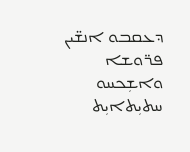ܕܥܩܒܘ ܐܢܫ̈ܝܢ ܦܪ̈ܘܫܐ ܘܐܫܼܟܚܘ ܚܬܝܼܬܐܝܼܬ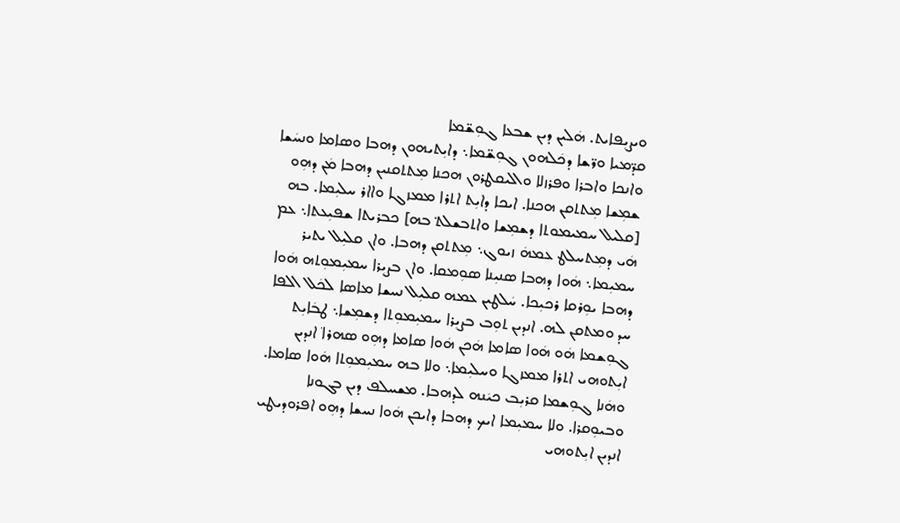ܘܝܨܝܼܦܐܝܬ. ܗܿܠܝܢ ܕܝܢ ܫܒܥܐ ܓܘܼܫ̈ܡܐ
ܩܕ̈ܡܝܐ ܘܪ̈ܫܐ ܕܟܿܠܗܘܢ ܓܘܼܫ̈ܡܐ܆ ܕܐܝܼܬܝܗܘܢ ܕܗܒܐ ܘܣܐܡܐ ܘܢܚܿܫܐ ܘܐܢܟܐ ܘܐܒܪܐ ܘܦܪܙܠܐ ܘܐܠܝܩܛܪܘܢ ܗܟܢܐ ܡܼܬܬܩܢܝܢ ܕܗܒܐ ܡܿܢ ܕܗܼܘ ܫܡܼܫܐ ܡܼܬܬܩܢ ܗܟܢܐ. ܐܝܟܐ ܕܐܝܼܬ ܐܬܪܐ ܡܡܙܓܐ ܘܐܐܪ ܚܠܝܼܡܐ. ܒܗ [ܩܠܝܠ ܚܡܝܡܘܬܐ ܕܫܡܼܫܐ ܘܐܬܒܫܠܬ݀ ܒܗ] ܟܒܪܝܬܐ ܫܦܝܼܥܬܐ܆ ܥܡ ܗܿܝ ܕܡܼܬܚܠܛ ܥܡܗܿ ܙܝܘܓ܆ ܡܼܬܬܩܢ ܕܗܒܐ. ܘܐܢ ܩܠܝܼܠ ܝܬܝܪ ܚܡܝܼܡܐ܆ ܗܿܘܐ ܕܗܒܐ ܣܢܝܼܢܐ ܣܘܼܡܩܐ. ܘܐܢ ܒܨܝܼܪܐ ܚܡܝܼܡܘܼܬܗ ܗܿܘܐ ܕܗܒܐ ܝܘܼܪܩܐ ܪܟܝܼܟܐ. ܚܿܠܛܝܢ ܥܡܗ ܩܠܝܼܠ ܢܚܫܐ ܡܐܣܐ ܠܟܿܠ ܐܠܦܐ ܚܕ ܘܡܬܩܢ ܠܗ. ܐܢܕܝܢ ܬܘܼܒ ܒܨܝܼܪܐ ܚܡܝܼܡܘܼܬܐ ܕܫܡܼܫܐ܆ ܛܒܿܐܝܼܬ ܓܘܼܫܡܐ ܗܿܘ ܗܿܘܐ ܣܐܡܐ ܗܿܟܢ ܗܿܘܐ ܣܐܡܐ ܕܗܼܘ ܣܗܪܐ݁ ܐܢܕܝܢ ܐܝܼܬܘܗܝ ܐܬܪܐ ܡܡܙܓܐ ܘܚܠܝܼܡܐ܆ ܘܠܐ ܒܗ ܚܡܝܼܡܘܼܬܐ ܗܿܘܐ ܣܐܡܐ. ܘܗܿܢܐ ܓܘܼܫܡܐ ܩܪܝܼܒ ܟܝܿܢܗ ܠܕܗܒܐ. ܡܫܚܠܦ ܕܝܢ ܒܓܘܢܐ ܘܒܝܘܼܩܪܐ. ܘܠܐ ܚܡܝܼܡܐ ܐܝܟ ܕܗܒܐ ܕܐܝܟܢ ܗܿܘܐ ܢܚܫܐ ܕܗܼܘ ܐܦܪܘܕܝܛܝ ܐܢܕܝܢ ܐܝܼܬܘܗܝ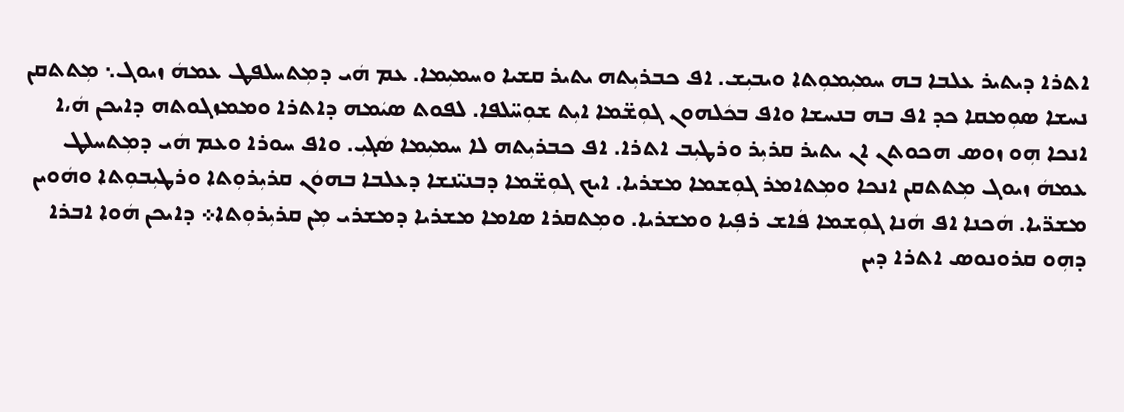ܐܬܪܐ ܕܝܬܝܪ ܥܠܒܐ ܒܗ ܚܡܝܼܡܘܼܬܐ ܘܝܒܝܼܫ. ܐܦ ܟܒܪܝܼܬܗ ܝܬܝܪ ܩܫܝܐ ܘܚܡܝܼܡܐ. ܥܡ ܗܿܝ ܕܡܼܬܚܠܦܛ ܥܡܗܿ ܙܝܘܓ܆ ܡܼܬܬܩܢ ܢܚܫܐ ܣܘܼܡܩܐ ܟܕ ܐܦ ܒܗ ܒܢܚܫܐ ܘܐܦ ܒܟܿܠܗܘܢ ܓܘܼܫ̈ܡܐ ܐܝܼܬ ܫܘܼܚ̈ܠܦܐ. ܠܦܘܬ ܣܝܿܡܗ ܕܐܬܪܐ ܘܡܡܙܓܘܬܗ ܕܐܝܟܢ ܗܿ،ܐ ܐܢܟܐ ܗܼܘ ܙܘܣ ܗܟܘܬܢ ܐܢ ܝܬܝܪ ܩܪܝܼܪ ܘܪܛܝܼܒ ܐܬܪܐ. ܐܦ ܟܒܪܝܼܬܗ ܠܐ ܚܡܝܼܡܐ ܣܿܓܝܼ. ܘܐܦ ܚܘܪܐ ܘܥܡ ܗܿܝ ܕܡܼܬܚܠܛ ܥܡܗܿ ܙܝܘܓ ܡܼܬܬܩܢ ܐܢܟܐ ܘܡܼܬܐܡܪ ܓܘܼܫܡܐ ܡܫܪܝܐ. ܐܝܟ ܓܘܼܫ̈ܡܐ ܕܒܢܝ̈ܢܫܐ ܕܥܠܒܐ ܒܗܘܿܢ ܩܪܝܼܪܘܼܬܐ ܘܪܛܝܼܒܘܼܬܐ ܘܗܿܘܝܢ ܡܫܪ̈ܝܐ. ܗܿܟܢܐ ܐܦ ܗܿܢܐ ܓܘܼܫܡܐ ܦܿܐܫ ܪܦܼܝܐ ܘܡܫܪܝܐ. ܘܡܼܬܩܪܐ ܣܐܡܐ ܡܫܪܝܐ ܕܡܫܪܝ ܡܼܢ ܩܪܝܼܪܘܼܬܐ܀ ܕܐܝܟܢ ܗܿܘܐ ܐܒܪܐ ܕܗܼܘ ܩܪܘܢܘܣ ܐܬܪܐ ܕܝܢ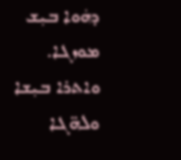ܕܗܿܘܐ ܒܝܼܫ ܡܘܙܓܐ. ܘܐܬܪܐ ܒܝܼܫܐ ܘܠܗ̈ܓܐ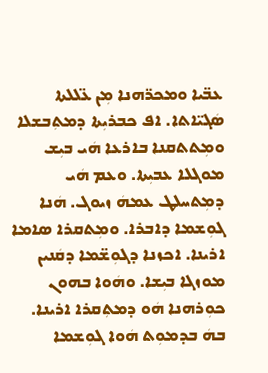ܥܒ̈ܝܐ ܘܡܟܪ̈ܗܢܐ ܡܼܢ ܥ̈ܠܠܬܐ ܣܿܓܝ̈ܐܬܐ. ܐܦ ܟܒܪܝܼܬܐ ܕܡܬܼܒܫܠܐ ܘܡܼܬܬܩܢܐ ܒܐܪܥܐ ܗܿܝ ܒܝܼܫ ܡܘܓܠܐ ܥܒܝܼܬܐ. ܘܥܡ ܗܿܝ ܕܡܼܬܚܠܛ ܥܡܗܿ ܙܝܘܓ. ܗܿܢܐ ܓܘܼܫܡܐ ܕܐܒܪܐ. ܘܡܼܬܩܪܐ ܣܐܡܐ ܐܪܝܢܐ. ܐܟܙܢܐ ܕܓܘܼܫ̈ܡܐ ܕܩܿܢܝܢ ܡܘܙܓܐ ܒܝܼܫܐ. ܘܗܿܘܐ ܒܗܘܢ ܟܘܼܪܗܢܐ ܗܿܘ ܕܡܬܼܩܪܐ ܐܪܝܢܐ. ܒܗܿ ܒܕܡܘܼܬ ܗܿܘܐ ܓܘܼܫܡܐ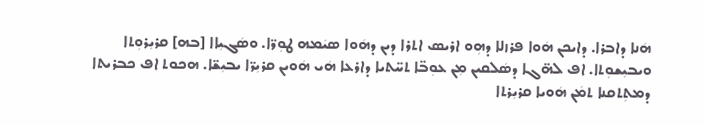ܗܿܢܐ ܕܐܒܪܐ. ܕܐܝܟܢ ܗܿܘܐ ܦܪܙܠܐ ܕܗܼܘ ܐܪܝܣ ܐܬܪܐ ܕܝܢ ܕܗܿܘܐ ܣܝܿܡܗ ܛܘܼܪ̈ܐ. ܘܣܿܓܝܼܐܐ [ܒܗ] ܩܪܝܼܪܘܼܬܐ ܘܝܒܝܼܫܘܼܬܐ. ܐܦ ܠܗ̈ܓܐ ܕܣܿܠܩܝܢ ܡܼܢ ܥܘܼܒ̈ܐ ܬܚ̈ܬܝܐ ܕܐܪܥܐ ܗܿܝ ܗܿܘܝܢ ܩܪܝܼܪ̈ܐ ܝܒܝܼܫ̈ܐ. ܗܟܘܬ ܐܦ ܟܒܪܝܬܐ ܕܡܬܼܬܩܢܐ ܬܡܿܢ ܗܿܘܝܐ ܩܪܝܼܪܬܐ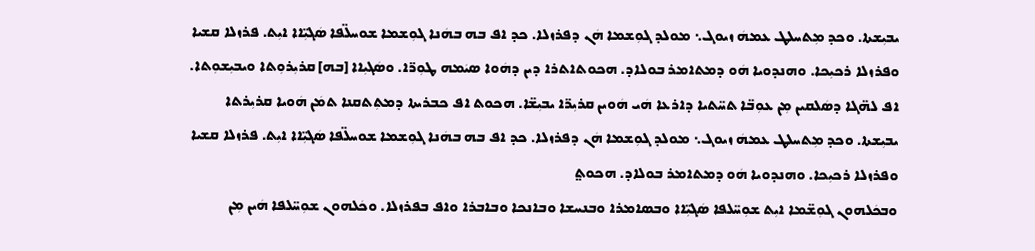ܝܒܝܼܫܬܐ. ܘܟܕ ܡܼܬܚܠܛ ܥܡܗܿ ܙܝܘܓ܆ ܡܘܠܕ ܓܘܼܫܡܐ ܗܿܢ ܕܦܪܙܠܐ. ܟܕ ܐܦ ܒܗ ܒܗܿܢܐ ܓܘܼܫܡܐ ܫܘܚܠ̈ܦܐ ܣܿܓܝܼ̈ܐܐ ܐܝܼܬ. ܦܪܙܠܐ ܩܫܝܐ ܘܦܪܙܠܐ ܪܟܝܼܟܐ. ܘܗܢܕܘܝܐ ܗܿܘ ܕܡܬܐܡܪ ܒܘܠܐܕ. ܗܟܘܬܐܬܪܐ ܕܝܢ ܕܗܿܘܐ ܣܝܿܡܗ ܛܘܼܪ̈ܐ. ܘܣܿܓܝܼܐܐ [ܒܗ] ܩܪܝܼܪܘܼܬܐ ܘܝܒܝܼܫܘܼܬܐ. ܐܦ ܠܗ̈ܓܐ ܕܣܿܠܩܝܢ ܡܼܢ ܥܘܼܒ̈ܐ ܬܚ̈ܬܝܐ ܕܐܪܥܐ ܗܿܝ ܗܿܘܝܢ ܩܪܝܼܪ̈ܐ ܝܒܝܼܫ̈ܐ. ܗܟܘܬ ܐܦ ܟܒܪܝܬܐ ܕܡܬܼܬܩܢܐ ܬܡܿܢ ܗܿܘܝܐ ܩܪܝܼܪܬܐ ܝܒܝܼܫܬܐ. ܘܟܕ ܡܼܬܚܠܛ ܥܡܗܿ ܙܝܘܓ܆ ܡܘܠܕ ܓܘܼܫܡܐ ܗܿܢ ܕܦܪܙܠܐ. ܟܕ ܐܦ ܒܗ ܒܗܿܢܐ ܓܘܼܫܡܐ ܫܘܚܠ̈ܦܐ ܣܿܓܝܼ̈ܐܐ ܐܝܼܬ. ܦܪܙܠܐ ܩܫܝܐ ܘܦܪܙܠܐ ܪܟܝܼܟܐ. ܘܗܢܕܘܝܐ ܗܿܘ ܕܡܬܐܡܪ ܒܘܠܐܕ. ܗܟܘܬ݀
ܘܒܟܿܠܗܘܢ ܓܘܼܫ̈ܡܐ ܐܝܼܬ ܫܘܼܚ̈ܠܦܐ ܣܿܓܝܼ̈ܐܐ ܘܒܣܐܡܪܐ ܘܒܢܚܫܐ ܘܒܐܢܟܐ ܘܒܐܒܪܐ ܘܐܦ ܒܦܪܙܠܐ. ܘܟܿܠܗܘܢ ܫܘܼܚ̈ܠܦܐ ܗܿܝܢ ܡܼܢ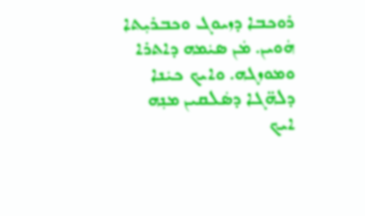ܪܘܟܒܐ ܕܙܝܘܓ ܘܟܒܪܝܼܬܐ ܗܿܘܝܢ. ܡܿܢ ܣܝܿܡܗ ܕܐܬܪܐ ܘܡܘܙܓܗ. ܘܐܝܟ ܟܝܿܢܐ ܕܠܗ̈ܓܐ ܕܣܿܠܩܝܢ ܡܢܼܗ ܐܝܟ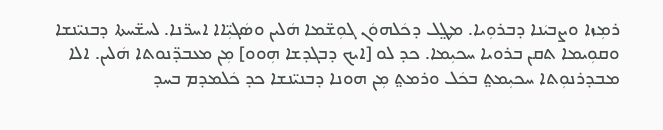ܪܡܼܙܐ ܘܨܒܝܿܢܐ ܕܒܪܘܼܝܐ. ܡܛ݀ܠ ܕܟܿܠܗܘܿܢ ܓܘܼܫ̈ܡܐ ܗܿܠܝܢ ܘܣܿܓܝܼ̈ܐܐ ܐܚܪ̈ܢܐ. ܠܚܫ̈ܚܬܐ ܕܒܢܝ̈ܢܫܐ ܘܩܘܼܝܡܐ ܬܩܢ ܒܪܘܝܐ ܚܟܝܼܡܐ. ܟܕ ܠܘ [ܐܝܟ ܕܒܓܕܫܐ ܗܼܘܘ] ܡܼܢ ܡܥܒܕ̈ܢܘܬܐ ܗܿܠܝܢ. ܐܠܐ ܡܒܕܪܢܘܼܬܐ ܚܟܝܼܡܬ݀ ܒܟܿܠ ܘܪܡܬ݀ ܡܼܢ ܗܘܢܐ ܕܒܢܝ̈ܢܫܐ ܟܕ ܟܿܠܡܕܡ ܒܚܕ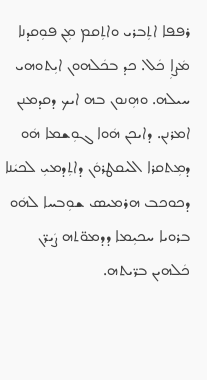ܪܦܦܐ ܐܬܼܒܪܝ ܘܐܬܼܩܡ ܡܼܢ ܦܘܼܩܕܢܐ ܡܿܨܐܼ ܟܿܠ. ܟܕ ܒܟܿܠܗܘܢ ܐܝܼܬܘܗܝ ܚܝܠܗ. ܘܗܼܢܘܢ ܒܗ ܐܝܟ ܕܩܕܡܢܢ ܐܡܪܢܢ. ܕܐܝܟܢ ܗܿܘܐ ܓܘܼܫܡܐ ܗܿܘ ܕܡܼܬܩܪܐ ܐܠܝܩܛܪܘܿܢ ܕܐܬܼܕܡܝܼ ܠܟܝܿܢܐ ܕܟܘܟܒ ܗܪܡܝܣ ܫܘܼܒܚܐ ܠܗܿܘ ܒܪܘܝܐ ܚܟܝܼܡܐ ܕܕܡܘ̈ܬܗ ܨܿܝܪ̈ܢ ܟܿܠܗܝܢ ܒܪ̈ܝܬܗ.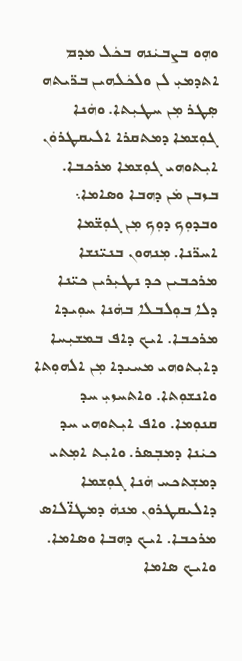ܘܗܼܘ ܒܨܒܝܿܢܗ ܒܟܿܠ ܡܕܡ ܐܬܕܡܝܼ ܠܢ ܘܠܟܿܠܗܝܢ ܒܪ̈ܝܬܗ ܣܼܛܪ ܡܼܢ ܚܛܝܼܬܐ. ܘܗܿܢܐ ܓܘܼܫܡܐ ܕܡܬܩܪܐ ܐܠܝܩܛܪܘܿܢ ܐܝܼܬܘܗܝ ܓܘܼܫܡܐ ܡܪܟܒܐ. ܒܙܒܢ ܡܿܢ ܕܗܒܐ ܘܣܐܡܐ܆ ܘܒܕܘܼܟ ܕܘܼܟ ܡܼܢ ܓܘܼܫ̈ܡܐ ܐܚܪ̈ܢܐ. ܡܼܢܗܘܢ ܒܢܝ̈ܢܫܐ ܡܪܟܒܝܢ ܟܕ ܢܛܝܼܪܝܢ ܟܝ̈ܢܐ ܕܠܐ ܒܘܼܠܒܠܐ ܒܗܿܢܐ ܚܘܼܝܕܐ ܡܪܟܒܐ. ܐܝܟ ܕܐܦ ܒܡܫܝܼܚܐ ܕܐܝܼܬܘܗܝ ܡܚܝܕܐ ܡܼܢ ܐܠܗܘܼܬܐ ܘܐܢܫܘܼܬܐ. ܘܐܬܚܙܝܼ ܚܕ ܩܢܘܼܡܐ. ܘܐܦ ܐܝܼܬܘܗܝ ܚܕ ܟܝܿܢܐ ܕܡܒܼܣܪ. ܘܐܝܼܬ ܐܡܼܬܝ ܕܡܫܼܬܟܚ ܗܿܢܐ ܓܘܼܫܡܐ ܕܐܠܝܩܛܪܘܢ ܡܢܗܿ ܕܡܛܐ̈ܠܐܣ ܡܪܟܒܐ. ܐܝܟ ܕܗܒܐ ܘܣܐܡܐ. ܘܐܝܟ ܣܐܡܐ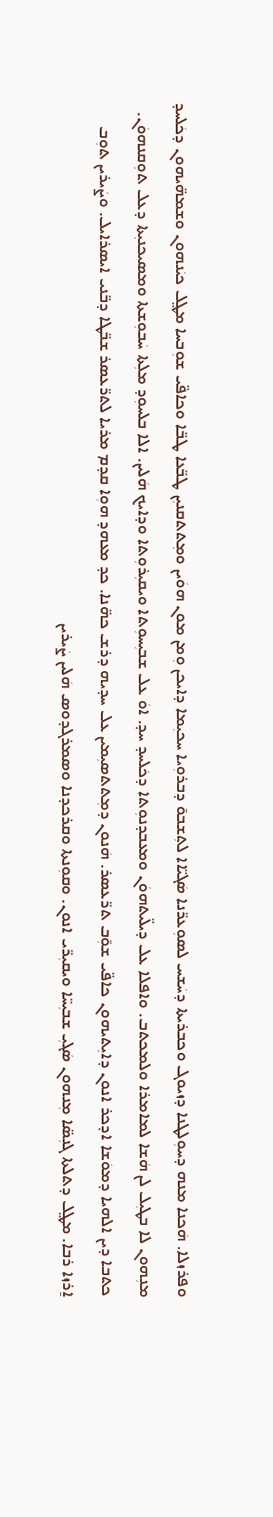ܘܦܪܙܠܐ. ܗܿܟܢܐ ܡܢܗ ܕܚܘܼܠܛܢܐ ܕܙܝܘܓ ܘܟܒܪܝܬܐ ܕܚܿܫܚ ܠܣܘܼܥܪ̈ܢܐ ܣܿܓܝ̈ܐܐ ܠܬܼܫܒܘ̄ ܕܒܪܘܼܝܐ ܚܟܝܼܡܐ ܕܐܝܟܢ ܘܼܡܢ ܡܘܢ ܗܘܿܝܢ ܘܡܼܬܬܩܢܝܼܢ ܛܒ̈ܥܐ ܛܒ̈ܐ ܘܟܐܦ̈ܝ ܫܘܼܒܚܐ ܡܛ݀ܠ ܟܝܿܢܗܘܢ ܘܫܡܗ̈ܝܗܘܢ ܕܟܿܠܚܕ ܡܢܼܗܘܢ ܠܐ ܒܛܝܼܠ ܠܢ ܗܿܫܐ ܠܡܐܡܪܐ ܘܠܡܟܬܒ. ܘܐܦܠܐ ܥܠ ܕܝܠ̈ܝܬܗܘܿܢ ܘܡܥܒܕܢܘܼܬܐ ܕܟܿܠܚܕ ܚܕ. ܐܘܿ ܥܠ ܫܒܝܼܚܘܼܬܐ ܘܝܩܝܼܪܘܼܬܐ ܘܕܐܝܟ ܗܿܠܝܢ. ܐܠܐ ܒܠܚܘܼܕ ܡܠܼܬܐ ܚܿܒܘܼܫܬܐ ܘܡܣܝܟܢܝܼܬܐ ܕܥܠ ܬܘܼܩܢܗܘܿܢ. ܟܬܒܐ ܕܝܢ ܐܠܗܝܐ ܕܡܘܿܫܐ ܐܕܟܪ ܐܢܘܢ ܕܐܝܼܬܝܗܘܢ ܟܐܦ̈ܝ ܫܘܼ̄ܒ ܬܪ̈ܥܣܪ. ܗܿܢܘܢ ܕܡܼܬܬܣܝܼܡܝܢ ܥܠ ܚܕܝܗ ܕܪܫ ܟܗ̈ܢܐ. ܟܕ ܡܥܗܕ ܗܘܼܐ ܩܕܡ ܡܪܝܐ ܠܬܪ̈ܥܣܪ ܫܒ̈ܛܐ ܕܒ̈ܢܝ ܐܝܣܪܐܝܠ. ܘܨܿܝܪܝܢ ܬܘܼܒ ܐ̱ܪܙܐ ܪܒܐ. ܡܛ݀ܠ ܕܬܠܬܐ ܓܢܼܣ̈ܐ ܡܼܢܗܘܢ ܣܿܓܝܼ ܫܒܝܼܚ̈ܐ ܘܝܩܝܼܪ̈ܝ ܐܢܘܢ. ܘܩܘܼܢܬܐ ܘܩܪܟܕܢܐ ܘܣܡܪܓܕܘܣ ܗܿܠܝܢ ܨܿܝܪܝܢ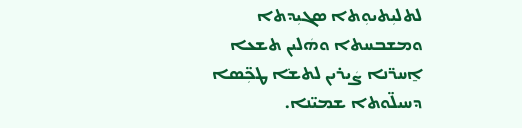ܠܬܠܝܼܬܝܘܼܬܐ ܣܓܝܼܕܬܐ ܘܡܫܒܚܬܐ ܘܗܿܠܝܢ ܬܫܥܐ ܐ̱ܚܪ̈ܢܐ ܨܿܝܪܝܢ ܠܬܫ݁ܐ ܛܟܼ̈ܣܐ ܕܚܝܠ̈ܘܬܐ ܫܡܝ̈ܢܐ.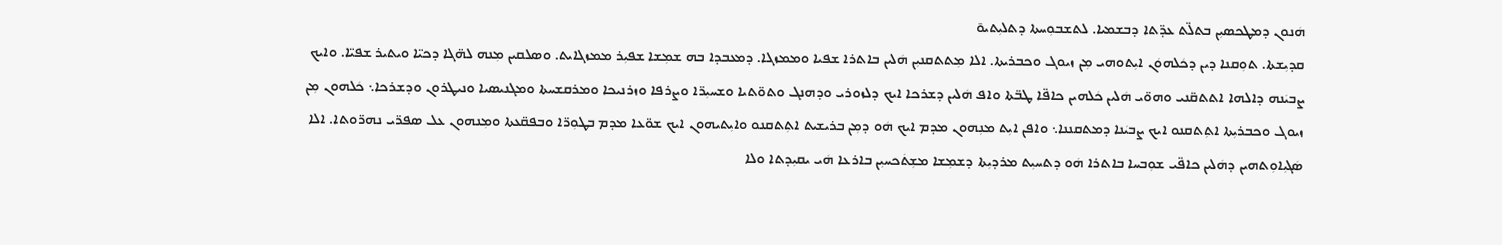ܗܿܢܘܢ ܕܡܛܟܣܝܼܢ ܒܬܠ̈ܬ ܥܕ̈ܬܐ ܕܒܫܡܝܐ. ܠܬܫܒܘܼܚܬܐ ܕܬܠܝܼܬܝܘ̄
ܩܕܝܼܫܬܐ. ܬܘܼܩܢܐ ܕܝܢ ܕܟܿܠܗܘܿܢ ܐܝܼܬܘܗܝ ܡܼܢ ܙܝܘܓ ܘܟܒܪܝܬܐ. ܐܠܐ ܡܼܬܬܩܢܝܼܢ ܗܿܠܝܢ ܒܐܬܪܐ ܫܦܝܐ ܘܡܡܙܓܐ. ܕܡܥܒܕܐ ܒܗ ܫܡܼܫܐ ܫܦܝܼܪ ܡܡܙܓܐܝܬ. ܘܣܠܩܝܢ ܡܼܢܗ ܠܗ̈ܓܐ ܕܟܝ̈ܐ ܘܝܬܝܪ ܫܦܝ̈ܐ. ܘܐܝܟ ܨܒܝܿܢܗ ܕܐܠܗܐ ܐܬܬܩ̈ܢܝ ܘܗܘ̈ܝ ܗܿܠܝܢ ܟܿܠܗܝܢ ܟܐܦ̈ܐ ܛܒ̈ܬܐ ܘܐܦ ܗܿܠܝܢ ܕܫܪܟܐ ܐܝܟ ܕܠܙܘܪܝ ܘܕܗܢܓ ܘܬܘ̈ܬܝܐ ܘܫܚܝܼܪ̈ܐ ܘܨܪܦܐ ܘܙܪܢܝܟܐ ܘܡܪܩܫܚܬܐ ܘܡܓܢܝܣܝܐ ܘܢܝܛܪܘܢ ܘܕܫܪܟܐ܆ ܟܿܠܗܘܢ ܡܼܢ ܙܝܘܓ ܘܟܒܪܝܼܬܐ ܐܬܼܬܩܢܘ ܐܝܟ ܨܒܝܿܢܐ ܕܡܬܩܢܢܐ܆ ܘܐܦܢ ܐܝܼܬ ܡܢܼܗܘܢ ܡܕܡ ܐܝܟ ܗܿܘ ܕܡܼܢ ܒܪܝܫܝܬ ܐܬܼܬܩܢܘ ܘܐܝܼܬܝܗܘܢ ܐܝܟ ܫܘ̈ܥܐ ܡܕܡ ܒܛܘܼܪ̈ܐ ܘܒܦܩ̈ܥܬܐ ܘܡܼܢܗܘܢ ܥܠ ܣܦܪ̈ܝ ܢܗܪ̈ܘܬܐ. ܐܠܐ ܣܿܓܝܼܐܘܼܬܗܝܢ ܕܗܿܠܝܢ ܟܐܦ̈ܝ ܫܘܼܒܚܐ ܒܐܬܪܐ ܗܿܘ ܕܬܚܝܼܬ ܡܪܕܝܼܬܐ ܕܫܡܼܫܐ ܡܫܼܬܿܟܚܝܼܢ ܒܐܪܥܐ ܗܿܝ ܝܩܝܼܕܬܐ ܘܠܐ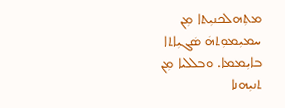ܡܬܼܗܠܟܢܝܼܬܐ ܡܼܢ ܚܡܝܼܡܘܼܬܗܿ ܣܿܓܝܼܐܬܐ ܒܐܝܼܡܡܐ. ܘܒܠܠܝܐ ܡܼܢ ܬܢܝܼܗܢܐ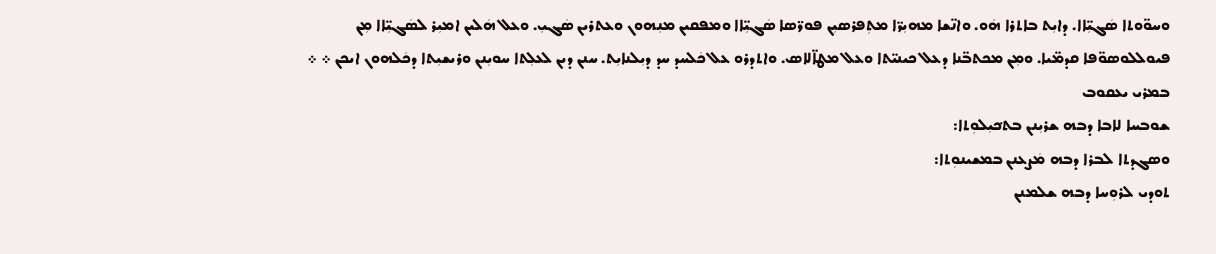ܘܚܘ̈ܘܬܐ ܣܿܓܝܼ̈ܐܐ. ܕܐܝܼܬ ܒܐܬܪܐ ܗܿܘ. ܘܐܢ̈ܫܐ ܡܗܝܼܪ̈ܐ ܡܬܼܦܪܣܝܼܢ ܦܘܪ̈ܣܐ ܣܿܓܝܼ̈ܐܐ ܘܡܦܩܝܢ ܡܢܼܗܘܢ ܘܥܬܪܝܢ ܣܿܓܝܼ. ܘܥܠ ܗܿܠܝܢ ܐܡܝܼܪ ܠܣܿܓܝܼ̈ܐܐ ܡܼܢ ܦܝܘܠܠܘܣܘ̈ܦܐ ܩܕܡ̈ܝܐ. ܘܡܼܢ ܡܟܬܒ̈ܢܐ ܕܥܠ ܟܝܢܝ̈ܬܐ ܘܥܠ ܡܛܐ̈ܠܐܣ. ܘܐܬܕܪܘ ܥܠ ܟܿܠܚܕ ܚܕ ܕܝܼܠܢܐܝܼܬ. ܚܢܢ ܕܝܢ ܠܥܠܼܬܐ ܚܘܝܼܢܢ ܘܪܝܫܝܼܬܐ ܕܟܿܠܗܘܢ ܐܝܟܢ ܀ ܀
ܒܡܪܝ ܝܥܩܘܒ
ܫܘܒܚܐ ܠܐܒܐ ܕܒܗ ܫܪܝܼܢܢ ܒܬ݀ܟܝܼܠܘܼܬܐ:
ܘܣܓܕܬܐ ܠܒܪܐ ܕܒܗ ܡܿܨܥܢܢ ܒܡܫܝܢܘܼܬܐ:
ܬܘܕܝ ܠܪܘܼܚܐ ܕܒܗ ܫܠܡܢܢ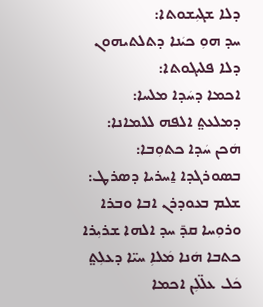ܕܠܐ ܫܓܝܼܫܘܬܐ:
ܚܕ ܗܘܼ ܟܝܿܢܐ ܕܬܠܬܝܗܘܢ ܕܠܐ ܦܠܝܓܘܬܐ:
ܐܟܡܐ ܕܚܿܕܐ ܡܠܚܐ:
ܕܡܠܥܬ݀ ܐܠܦܗ ܠܠܡܐܢܐ:
ܗܿܟܢ ܚܿܕܐ ܟܬܘܼܒܐ:
ܒܣܘܪܓܕܐ ܐ̱ܚܪܝܐ ܕܣܪܛ:
ܫܠܡ ܒܥܘܕܪܢ ܐܒܐ ܘܒܪܐ ܘܪܘܼܚܐ ܩܕ̄ ܚܕ ܐܠܗܐ ܫܪܝܼܪܐ ܟܬܒܐ ܗܿܢܐ ܡܿܠܐܼ ܚܝ̈ܐ ܕܥܠܼܬ݀ ܟܿܠ ܥܠ̈ܠܼܢ ܐܟܡܐ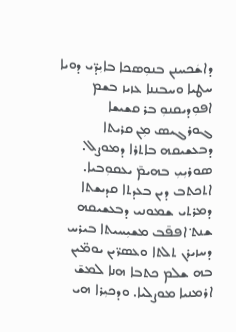ܕܐܫܿܟܚܢܢ ܒܢܘܼܣܟܐ ܒܐܝܼܕ̈ܝ ܕܘܝܐ ܚܛܝܐ ܘܚܒܢܢܐ ܥܙܝܙ ܒܫܡ ܐܦܘܼܕܝܩܢܘܼ ܒܪ ܩܫܝܫܐ ܓܘܪܓܝܣ ܡܼܢ ܩܪܝܬܐ ܕܒܥܫܝܩܗ ܒܐܬܪܐ ܕܡܘܨܠ. ܣܘܪܝܼܝܼ ܒܗܝܡ̄ ܝܥܩܘܼܒܝܐ. ܐܬܟܬܒ ܕܝܢ ܒܥܕܬܐ ܩܕܝܫܬܐ ܕܡܪܬܝ ܫܡܘܢܝ ܕܒܥܫܝܩܗ ܫܢܬ݀ ܐܦܦ̄ܒ ܡܫܝܼܚܝܬܐ ܒܝܪܚ ܕܚܙܝܪܢ ܬܠܬܐ ܘܥܣܪ̈ܝܢ ܝܘܡ̈ܝܢ ܒܗ ܫܠܡ ܟܬܒܐ ܗܢܐ ܠܡܫ̄ ܐܪܡܢܝܐ ܡܘܨܠܝܐ. ܘܕܟܝܼܪܐ ܗܝ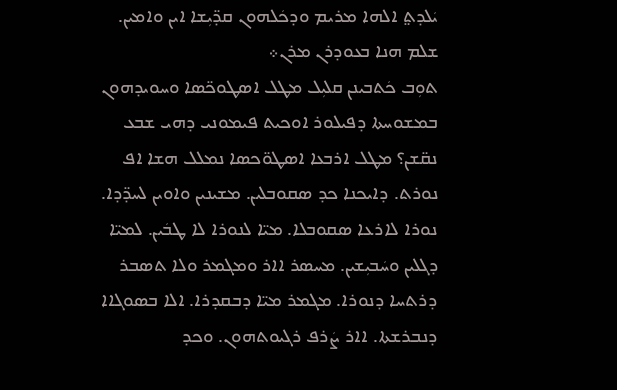ܝܿܠܕܬ݀ ܐܠܗܐ ܡܪܝܡ ܘܕܟܿܠܗܘܢ ܩܕ̈ܝܼܫܐ ܐܝܢ ܘܐܡܝܢ.
ܫܠܡ ܗܢܐ ܒܥܘܕܪܢ ܡܪܢ܀
ܬܘܼܒ ܟܿܬܒܝܢܢ ܩܠܝܼܠ ܡܛܠ ܐܣܛܘܟ̈ܣܐ ܘܚܘܝܕܗܘܢ ܒܡܫܘܚܬܐ ܕܦܝܠܘܪ ܐܘܟܝܬ ܦܝܡܘܢܝ ܕܗܝ ܫܒܥ ܢܩ̈ܫܢ؟ ܡܛܠ ܐܪܒܥܐ ܐܣܛܘ̈ܟܣܐ ܢܡܠܠ ܗܫܐ ܐܦ ܢܘܪܬ. ܕܐܝܟܢܐ ܟܕ ܣܩܘܒܠܝܢ. ܡܫܝܢܝܢ ܘܐܘܝܢ ܠܚܕ̈ܕܐ. ܢܘܪܐ ܠܐܪܥܐ ܣܩܘܒܠܐ. ܡܝ̈ܐ ܠܢܘܪܐ ܠܐ ܛܒܿܝܢ. ܠܡܝ̈ܐ ܕܓܠܝܢ ܘܚܿܒܝܼܫܝܢ. ܡܚܣܪ ܐܐܪ ܘܡܓܡܪ ܘܠܐ ܬܣܒܪ ܕܪܬܚܐ ܕܢܘܪܐ. ܡܓܡܪ ܡܝ̈ܐ ܕܒܩܕܪܐ. ܐܠܐ ܒܣܘܓܐܐ ܕܢܒܪܫܬܐ. ܐܐܪ ܨܿܪܦ ܪܓܝܘܬܗܘܢ. ܘܟܕ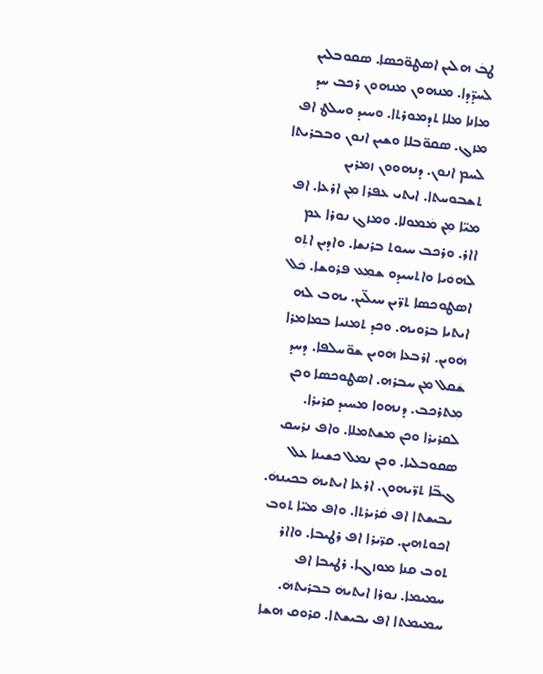ܛܒܿ ܗܠܝܢ ܐܣܛܘ̈ܟܣܐ. ܣܩܘܒܠܝܢ ܠܚܕ̈ܕܐ. ܡܢܗܘܢ ܡܢܗܘܢ ܪܟܒ ܚܕ ܡܐܢܐ ܡܠܐ ܬܕܡܘܪܬܐ. ܘܚܝܕ ܘܚܠܛ ܐܦ ܡܙܓ. ܣܩܘ̈ܒܠܐ ܘܫܝܢ ܐܢܘܢ ܘܒܒܪܝܬܐ ܠܚܡ ܐܢܘܢ. ܕܢܗܘܘܢ ܙܡܪܝܢ ܬܫܒܘܚܬܐ. ܐܝܬܝ ܥܦܪܐ ܡܼܢ ܐܪܥܐ. ܐܦ ܡܝ̈ܐ ܡܼܢ ܡܿܡܘܠܐ. ܘܡܙܓ ܢܘܪܐ ܥܡ ܐܐܪ. ܘܪܟܒ ܚܝܘܬ ܒܪܢܫܐ. ܘܐܕܝܢ ܐܬܼܘ ܠܗܘܿܝܐ ܘܐܬܚܝܕܘ ܫܡܼܥ ܦܪܘܫܐ. ܟܿܠ ܐܣܛܘܟܣܐ ܬܪ̈ܝܢ ܚܝܠ̈ܝܢ. ܝܗܒ ܠܗ ܐܝܬܝܐ ܒܪܘܝܗ. ܘܟܕ ܬܡܢܝܐ ܒܡܐܡܪܐ ܗܿܘܝܢ. ܐܪܒܥܐ ܗܿܘܝܢ ܫܘ̈ܚܠܦܐ. ܕܚܕ ܫܿܩܠ ܡܢ ܚܒܪܗ. ܐܣܛܘܟܣܐ ܘܟܢ ܡܼܬܪܟܒ. ܕܢܗܘܐ ܡܚܝܕ ܩܪܝܪܐ. ܠܩܪܝܪܐ ܘܟܢ ܡܫܬܡܠܐ. ܘܐܦ ܢܪܚܩ ܣܩܘܒܠܝܐ. ܘܟܢ ܢܡܠ ܟܫܝܢܐ ܥܠ ܓܒ̈ܐ ܬܪ̈ܝܗܘܢ. ܐܪܥܐ ܐܝܬܝܗܿ ܒܟܝܢܗܿ. ܝܒܝܫܬܐ ܐܦ ܩܿܪܝܪܬܐ. ܘܐܦ ܡܝ̈ܐ ܬܘܒ ܐܟܘܬܗܝܢ. ܩܪ̈ܝܪܐ ܐܦ ܪܛܝܒܐ. ܘܐܐܪ ܬܘܒ ܩܢܐ ܡܘܙܓܐ. ܪܛܝܒܐ ܐܦ ܚܡܝܡܐ. ܢܘܪܐ ܐܝܬܝܗܿ ܒܒܪܝܬܗܿ. ܚܡܝܡܬܐ ܐܦ ܝܒܝܫܬܐ. ܩܪܘܩ ܗܫܐ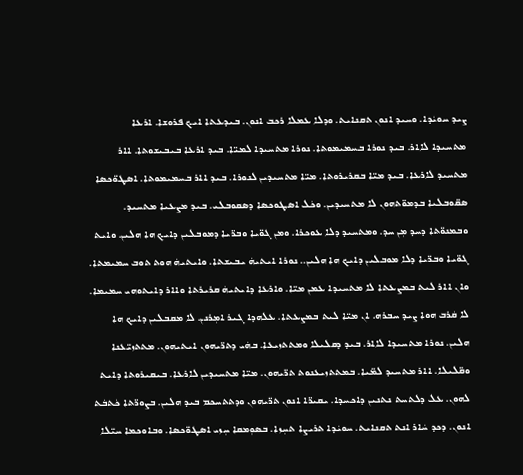ܨܝܕ ܚܘܝܿܕܐ. ܘܚܝܕ ܐܢܘܢ ܬܩܢܐܝܬ. ܘܕܠܐ ܥܡܠܐ ܪܟܒ ܐܢܘܢ. ܒܝܕܥܬܐ ܐܝܟ ܦܪܘܫܐ. ܐܪܥܐ
ܡܬܚܝܕܐ ܠܐܐܪ. ܒܝܕ ܢܘܪܐ ܒܚܡܝܡܘܬܐ. ܢܘܪܐ ܡܬܚܝܕܐ ܠܡܝ̈ܐ. ܒܝܕ ܐܪܥܐ ܒܝܒܝܫܘܬܐ. ܐܐܪ ܡܬܚܝܕ ܠܐܪܥܐ. ܒܝܕ ܡܝ̈ܐ ܒܩܪܝܪܘܬܐ. ܡܝ̈ܐ ܡܬܚܝܕܝܢ ܠܢܘܪܐ. ܒܝܕ ܐܐܪ ܒܚܡܝܡܘܬܐ. ܐܣܛܘ̈ܟܣܐ ܣܩ̈ܘܒܠܝܐ ܒܕܡܘ̈ܬܗܘܢ ܠܐ ܡܬܚܝܕܝܢ. ܘܟܿܠ ܐܣܛܘܟܣܐ ܕܣܩܘܒܠܝ. ܒܝܕ ܡܨܥܝܐ ܡܬܚܝܕ. ܘܒܡܢܘ̈ܬܐ ܕܚܕ ܡܼܢ ܚܕ. ܘܡܬܚܝܕ ܕܠܐ ܥܘܟܪܐ. ܘܡܢ ܓܘ̈ܝܐ ܘܒܪ̈ܝܐ ܕܡܘܒܠܝܢ ܕܐܝܟ ܗܐ ܗܠܝܢ. ܘܐܝܬ ܓܘ̈ܝܐ ܘܒܪ̈ܝܐ ܕܠܐ ܡܘܒܠܝܢ ܕܐܝܟ ܗܐ ܗܠܝܢ.. ܢܘܪܐ ܐܝܬܝܗܿ ܝܒܝܫܬܐ. ܘܐܝܬܝܗܿ ܗܘܬ ܬܘܒ ܚܡܝܡܬܐ. ܘܐܢ ܐܐܪ ܠܝܬ ܒܡܨܥܬܐ ܠܐ ܡܬܚܝܕܐ ܥܡܢ ܡܝ̈ܐ. ܘܐܪܥܐ ܕܐܝܬܝܗܿ ܩܪܝܪܬܐ ܘܐܐܪ ܕܐܝܬܘܗܝ ܚܡܝܡܐ. ܠܐ ܩܿܪܒ ܗܘܐ ܨܝܕ ܚܒܪܗ. ܐܢ ܡܝ̈ܐ ܠܝܬ ܒܡܨܥܬܐ. ܥܠܗܕܐ ܓܝܪ ܐܡܼܪܢܢ. ܠܐ ܡܩܒܠܝܢ ܕܐܝܟ ܗܐ ܗܠܝܢ. ܢܘܪܐ ܡܬܚܝܕܐ ܠܐܐܪ. ܒܝܕ ܕܩܠܝܠܐ ܘܡܬܬܙܝܥܐ. ܒܗܿܝ ܕܬܪ̈ܝܗܘܢ ܐܝܬܝܗܘܢ. ܡܬܬܙܝ̈ܥܢܐ ܘܩ̈ܠܝܠܐ. ܐܐܪ ܡܬܚܝܕ ܠܡ̈ܝܐ. ܒܡܬܬܙܝܥܢܘܬ ܬܪ̈ܝܗܘܢ. ܡܝ̈ܐ ܡܬܚܝܕܝܢ ܠܐܪܥܐ. ܒܝܩܝܪܘܬܐ ܕܐܝܬ ܠܗܘܢ. ܥܠ ܕܠܬܚܬ ܢܬܢܝܢ ܕܐܟܚܕܐ. ܝܩܝܪ̈ܐ ܐܢܘܢ ܬܪ̈ܝܗܘܢ ܘܕܬܬܚܟܡ ܒܝܕ ܗܠܝܢ. ܒܨܘܪ̈ܬܐ ܟܿܬܒܿܬ ܐܢܘܢ. ܕܟܕ ܚܿܐܪ ܐܢܬ ܬܩܢܐܝܬ. ܚܘܝܿܕܐ ܬܪܝܨܐ ܬܚܼܙܐ. ܒܣܘܼܡܩܐ ܚܼܙܝ ܐܣܛܘ̈ܟܣܐ. ܘܒܐܘܟܡܐ ܚܝ̈ܠܐ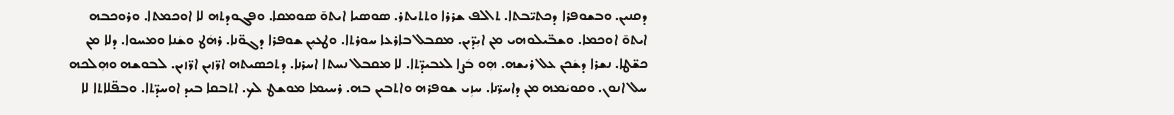ܕܩܢܝܢ. ܘܒܫܘܦܪܐ ܕܟܬܝ̈ܒܬܐ. ܬܐܠܦ ܫܪܪܐ ܘܬܬܝܬܪ. ܣܘܣܝܐ ܐܝܬܘ̄ ܣܘܡܩܐ. ܘܦܓܘܕܬܗ ܠܐ ܐܘܟܡܬܐ. ܘܪܘܟܒܗ ܐܝܬܘ̄ ܐܘܟܡܐ. ܘܫܒ̈ܝܠܘܗܝ ܡܢ ܐܝܼܕ̈ܝܢ. ܡܩܒܠ ܒܐܪܥܐ ܚܘܪܬܐ. ܘܛܥܝܼܢ ܫܘܦܪܐ ܕܓܘ̈ܢܐ. ܪܗܿܛ ܘܫܿܢܐ ܘܡܚܘܐ. ܕܠܐ ܡܢ ܟܫ̈ܛܐ. ܢܫܪܐ ܕܫܿܟܢ ܥܠ ܪܝܫܗ. ܗܼܘ ܒܿܨܐ ܠܥܒܝܕ̈ܬܐ. ܠܐ ܡܩܒܠ ܢܚܬܐ ܐܚܪܢܐ. ܕܬܟܣܝܬܗ ܐܪ̈ܙܝܢ ܐܪ̈ܙܝܢ. ܠܒܘܫܗ ܘܗܼܠܟܗ ܚܠ ܐܢܘܢ. ܘܩܘܝܿܡܗ ܡܢ ܕܐܚܪ̈ܢܐ. ܚܙܼܝ ܫܘܦܪܗ ܘܐܬܒܝܢ ܒܗ. ܪܚܝܡܐ ܡܘܫܛ ܠܟ. ܐܬܒܩܐ ܒܝܕ ܐܘܚܕ̈ܬܐ. ܘܒܦ̈ܠܐܬܐ ܠܐ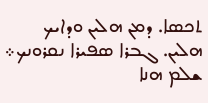ܬܟܣܐ. ܕܡܢ ܗܠܝܢ ܘܕܐܝܟ ܗܠܝܢ. ܓܒܪܐ ܣܦܝܪܐ ܢܩܪܘܢܟ܀
ܫܠܡ ܗܢܐ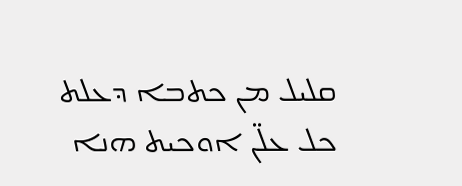ܩܠܝܠ ܡܢ ܟܬܒܐ ܕܥܠܬ ܟܠ ܥܠ̈ܢ ܐܘܟܝܬ ܗܢܐ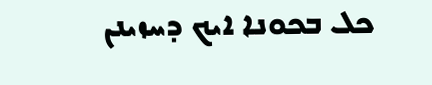ܟܠ ܒܟܘܢܐ ܐܝܟ ܕܚܙܝܢܢ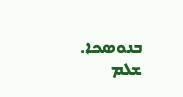ܒܢܘܣܟܐ.
ܫܠܡ